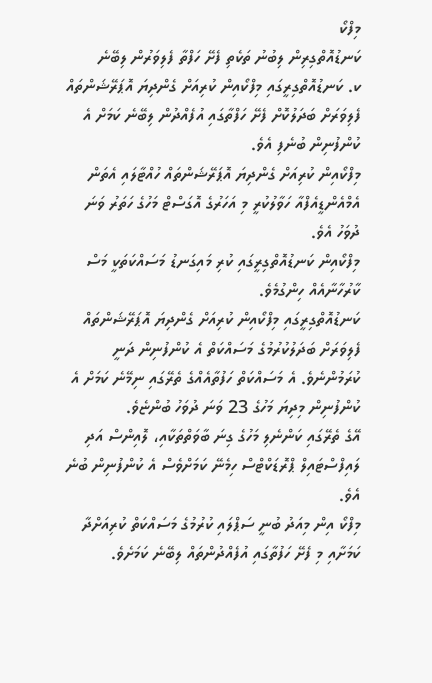މިފްކޯ
ކަނޑުއޮތްގިރިން ލިބުނު ތަކެތި ފެށޭ ހަފްތާ ފެލިވަރުން ލިބޭނެ
ކ. ކަނޑުއޮތްގިރީގައި މިފްކޯއިން ކުރިއަށް ގެންދިޔަ އޮޕަރޭޝަންތައް ފެލިވަރަށް ބަދަލުކޮށް ފެށޭ ހަފްތާގައި އުފެއްދުން ލިބޭނެ ކަމަށް އެ ކުންފުނިން ބުނެފި އެވެ.
މިފްކޯއިން ކުރިއަށް ގެންދިޔަ އޮޕަރޭޝަންތައް ހުއްޓާލައި އެތަން އެމްއެންޑީއެފްއާ ހަވާލުކުރީ މި އަހަރުގެ އޮގަސްޓް މަހުގެ ހަތަރު ވަނަ ދުވަހު އެވެ.
މިފްކޯއިން ކަނޑުއޮތްގިރީގައި ކުރި މައިގަނޑު މަސައްކަތަކީ މަސް ކާރުހާނާއެއް ހިންގުމެވެ.
ކަނޑުއޮތްގިރީގައި މިފްކޯއިން ކުރިއަށް ގެންދިޔަ އޮޕަރޭޝަންތައް ފެލިވަރަށް ބަދަލުކުރުމުގެ މަސައްކަތް އެ ކުންފުނިން ދަނީ ކުރަމުންނެވެ. އެ މަސައްކަތް ހަފުތާއެއްގެ ތެރޭގައި ނިމޭނެ ކަމަށް އެ ކުންފުނިން މިދިޔަ މަހުގެ 23 ވަނަ ދުވަހު ބުންޏެވެ.
އޭގެ ތެރޭގައި ކަންނެލި މަހުގެ ގިނަ ބާވަތްތަކާއި، ލޮއިންސް އަދި ލައިފްސްޓައިލް ޕްރޮޑަކްޓްސް ހިމެނޭ ކަމަށްވެސް އެ ކުންފުނިން ބުނެ އެވެ.
މިފްކޯ އިން މިއަދު ބުނީ ސަޕްލައި ކުރުމުގެ މަސައްކަތް ކުރިއަށްދާ ކަމަށާއި މި ފެށޭ ހަފުތާގައި އުފެއްދުންތައް ލިބޭނެ ކަމަށެވެ.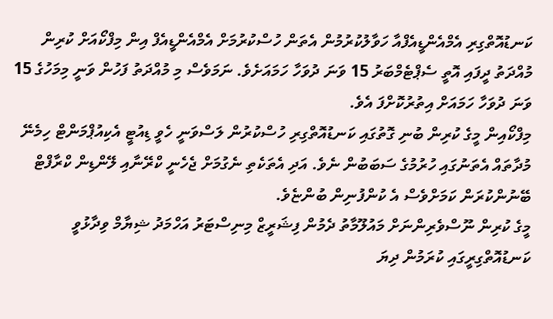ކަނޑުއޮތްގިރި އެމްއެންޑީއެފްއާ ހަވާލުކުރުމުން އެތަން ހުސްކުރުމަށް އެމްއެންޑީއެފް އިން މިފްކޯއަށް ކުރިން މުއްދަތު ދީފައި އޮތީ ސެޕްޓެމްބަރު 15 ވަނަ ދުވަހާ ހަމައަށެވެ. ނަމަވެސް މި މުއްދަތު ފަހުން ވަނީ މިމަހުގެ 15 ވަނަ ދުވަހާ ހަމައަށް އިތުރުކޮށްފަ އެވެ.
މިފްކޯއިން މީގެ ކުރިން ބުނި ގޮތުގައި ކަނޑުއޮތްގިރި ހުސްކުރުން ލަސްވަނީ ހެވީ ޑިއުޓީ އެކިއުޕްމަންޓް ހިމެނޭ މުދާތައް އެތަނުގައި ހުރުމުގެ ސަބަބުން ނެވެ. އަދި އެތަކެތި ނެގުމަށް ޖެހެނީ ކްރޭނާއި ލޭންޑިން ކްރާފްޓް ބޭނުންކުރަން ކަމަށްވެސް އެ ކުންފުނިން ބުންޏެވެ.
މީގެ ކުރިން ނޫސްވެރިންނަށް މައުލޫމާތު ދެމުން ފިޝަރީޒް މިނިސްޓަރު އަހްމަދު ޝިޔާމް ވިދާޅުވީ ކަނޑުއޮތްގިރީގައި ކުރަމުން ދިޔަ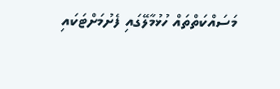މަސައްކަތްތައް ހުޅުމާލޭގައި ފެށުމަށްޓަކައި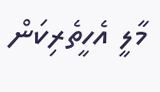މާލީ އެހީތެރިކަން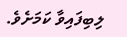ލިބިފައިވާ ކަމަށެވެ.